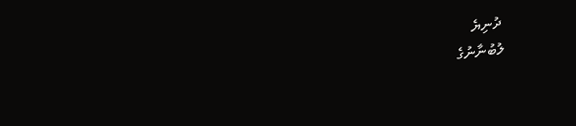ދުނިޔެ
ލުބުނާނުގެ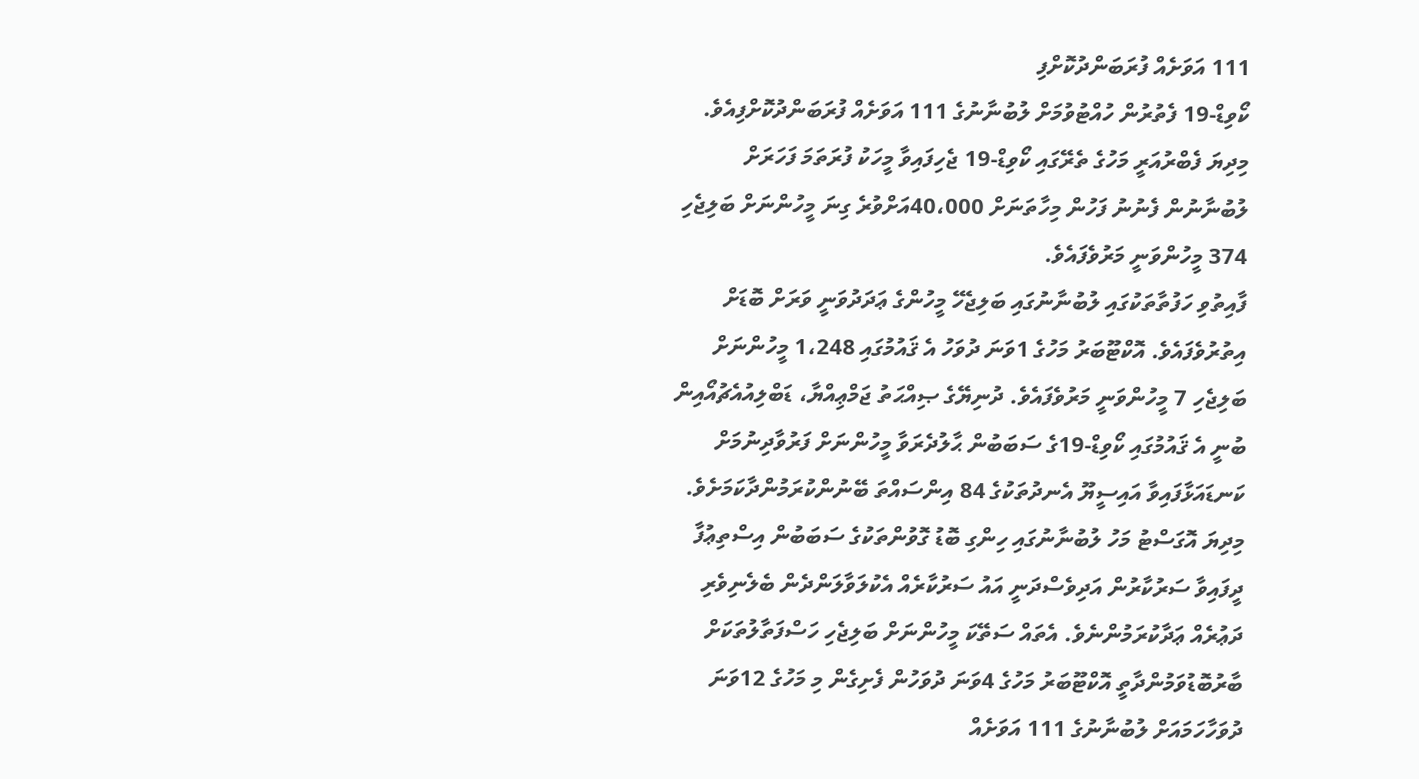111 އަވަށެއް ފުރަބަންދުކޮށްފި
ކޯވިޑް-19 ފެތުރުން ހުއްޓުވުމަށް ލުބުނާނުގެ 111 އަވަށެއް ފުރަބަންދުކޮށްފިއެވެ.
މިދިޔަ ފެބްރުއަރީ މަހުގެ ތެރޭގައި ކޯވިޑް-19 ޖެހިފައިވާ މީހަކު ފުރަތަމަ ފަހަރަށް ލުބުނާނުން ފެނުނު ފަހުން މިހާތަނަށް 40،000އަށްވުރެ ގިނަ މީހުންނަށް ބަލިޖެހި 374 މީހުންވަނީ މަރުވެފައެވެ.
ފާއިތުވި ހަފުތާތަކުގައި ލުބުނާނުގައި ބަލިޖެހޭ މީހުންގެ ޢަދަދުވަނީ ވަރަށް ބޮޑަށް އިތުރުވެފައެވެ. އޮކްޓޫބަރު މަހުގެ 1ވަނަ ދުވަހު އެ ޤައުމުގައި 1،248 މީހުންނަށް ބަލިޖެހި 7 މީހުންވަނީ މަރުވެފައެވެ. ދުނިޔޭގެ ޞިއްޙަތު ޖަމްޢިއްޔާ، ޑަބްލިއުއެޗުއޯއިން ބުނީ އެ ޤައުމުގައި ކޯވިޑް-19ގެ ސަބަބުން ޙާލުދެރަވާ މީހުންނަށް ފަރުވާދިނުމަށް ކަނޑައަޅާފައިވާ އައިސީޔޫ އެނދުތަކުގެ 84 އިންސައްތަ ބޭނުންކުރަމުންދާކަމަށެވެ.
މިދިޔަ އޮގަސްޓު މަހު ލުބުނާނުގައި ހިންގި ބޮޑު ގޮވުންތަކުގެ ސަބަބުން އިސްތިޢުފާ ދީފައިވާ ސަރުކާރުން އަދިވެސްދަނީ އައު ސަރުކާރެއް އެކުލަވާލަންދެން ބެލެނިވެރި ދަޢުރެއް ޢަދާކުރަމުންނެވެ. އެތައް ސަތޭކަ މީހުންނަށް ބަލިޖެހި ހަސްފަތާލުތަކަށް ބާރުބޮޑުވަމުންދާތީ އޮކްޓޫބަރު މަހުގެ 4ވަނަ ދުވަހުން ފެށިގެން މި މަހުގެ 12ވަނަ ދުވަހާހަމައަށް ލުބުނާނުގެ 111 އަވަށެއް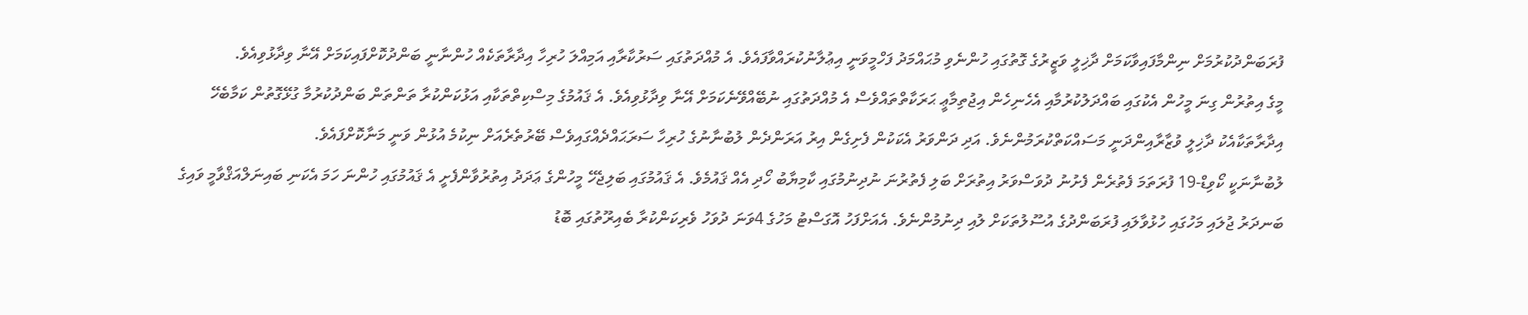ފުރަބަންދުކުރުމަށް ނިންމާފައިވާކަމަށް ދާޚިލީ ވަޒީރުގެ ގޮތުގައި ހުންނެވި މުޙައްމަދު ފަހްމީވަނީ އިޢުލާނުކުރައްވާފައެވެ. އެ މުއްދަތުގައި ސަރުކާރާއި އަމިއްލަ ހުރިހާ އިދާރާތަކެއް ހުންނާނީ ބަންދުކޮށްފައިކަމަށް އޭނާ ވިދާޅުވިއެވެ.
މީގެ އިތުރުން ގިނަ މީހުން އެކުގައި ބައްދަލުކުރުމާއި އެހެނިހެން އިޖުތިމާޢީ ޙަރަކާތްތައްވެސް އެ މުއްދަތުގައި ނުބޭއްވޭނެކަމަށް އޭނާ ވިދާޅުވިއެވެ. އެ ޤައުމުގެ މިސްކިތްތަކާއި އަޅުކަންކުރާ ތަންތަން ބަންދުކުރުމާ ގުޅޭގޮތުން ކަމާބެހޭ އިދާރާތަކާއެކު ދާޚިލީ ވުޒާރާއިންދަނީ މަސައްކަތްކުރަމުންނެވެ. އަދި ދަންވަރު އެކަކުން ފެށިގެން އިރު އަރަންދެން ލުބުނާނުގެ ހުރިހާ ސަރަޙައްދެއްގައިވެސް ބޭރުތެރެއަށް ނިކުމެ އުޅުން ވަނީ މަނާކޮށްފައެވެ.
ލުބުނާނަކީ ކޯވިޑް-19 ފުރަތަމަ ފެތުރެން ފެށުނު ދުވަސްވަރު އިތުރަށް ބަލި ފެތުރުނަ ނުދިނުމުގައި ކާމިޔާބު ހޯދި އެއް ޤައުމެވެ. އެ ޤައުމުގައި ބަލިޖެހޭ މީހުންގެ ޢަދަދު އިތުރުވާންފެށީ އެ ޤައުމުގައި ހުންނަ ހަމަ އެކަނި ބައިނަލްއަޤްވާމީ ވައިގެ ބަނދަރު ޖުލައި މަހުގައި ހުޅުވާލައި ފުރަބަންދުގެ އުސޫލުތަކަށް ލުއި ދިނުމުންނެވެ. އެއަށްފަހު އޮގަސްޓު މަހުގެ 4ވަނަ ދުވަހު ވެރިކަންކުރާ ބެއިރޫތުގައި ބޮޑު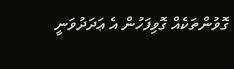ގޮވުންތަކެއް ގޮވިފަހުން އެ ޢަދަދުވަނީ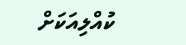ކުއްލިއަކަށް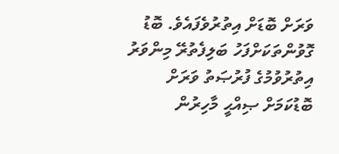ވަރަށް ބޮޑަށް އިތުރުވެފައެވެ. ބޮޑު ގޮވުންތަކަށްފަހު ބަލިފެތުރޭ މިންވަރު އިތުރުވުމުގެ ފުރުޞަތު ވަރަށް ބޮޑުކަމަށް ޞިއްޙީ މާހިރުން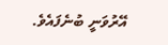އޭރުވަނީ ބުނެފައެވެ.